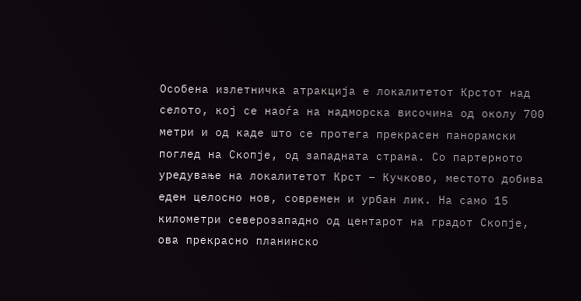Особена излетничка атракција е локалитетот Крстот над селото, кој се наоѓа на надморска височина од околу 700 метри и од каде што се протега прекрасен панорамски поглед на Скопје, од западната страна. Со партерното уредување на локалитетот Крст – Кучково, местото добива еден целосно нов, современ и урбан лик. На само 15 километри северозападно од центарот на градот Скопје, ова прекрасно планинско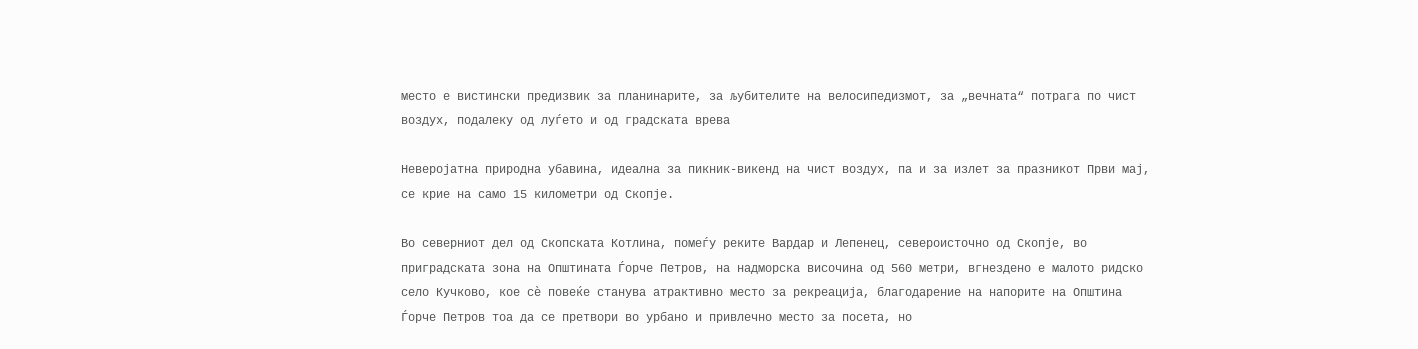место е вистински предизвик за планинарите, за љубителите на велосипедизмот, за „вечната“ потрага по чист воздух, подалеку од луѓето и од градската врева

Неверојатна природна убавина, идеална за пикник-викенд на чист воздух, па и за излет за празникот Први мај, се крие на само 15 километри од Скопје.

Во северниот дел од Скопската Котлина, помеѓу реките Вардар и Лепенец, североисточно од Скопје, во приградската зона на Општината Ѓорче Петров, на надморска височина од 560 метри, вгнездено е малото ридско село Кучково, кое сè повеќе станува атрактивно место за рекреација, благодарение на напорите на Општина Ѓорче Петров тоа да се претвори во урбано и привлечно место за посета, но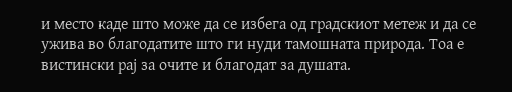и место каде што може да се избега од градскиот метеж и да се ужива во благодатите што ги нуди тамошната природа. Тоа е вистински рај за очите и благодат за душата.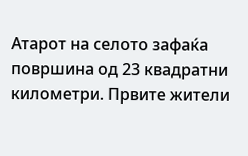Атарот на селото зафаќа површина од 23 квадратни километри. Првите жители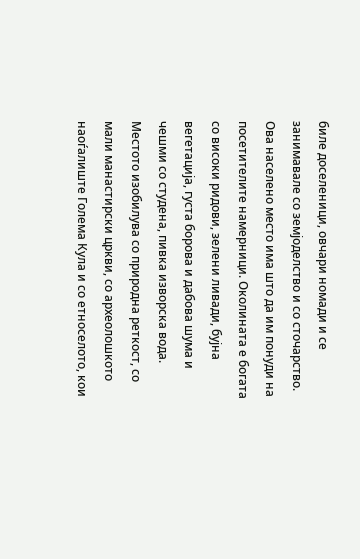биле доселеници, овчари номади и се занимавале со земјоделство и со сточарство. Ова населено место има што да им понуди на посетителите намерници. Околината е богата со високи ридови, зелени ливади, бујна вегетација, густа борова и дабова шума и чешми со студена, пивка изворска вода. Местото изобилува со природна реткост, со мали манастирски цркви, со археолошкото наоѓалиште Голема Кула и со етноселото, кои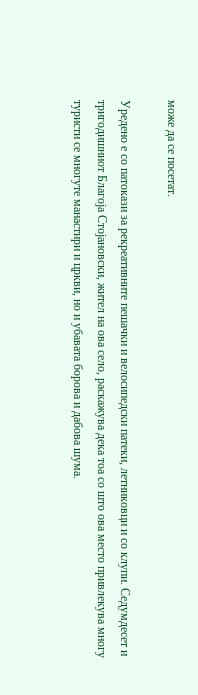може да се посетат.

Уредено е со патокази за рекреативните пешачки и велосипедски патеки, летниковци и со клупи. Седумдесет и тригодишниот Благоја Стојановски, жител на ова село, раскажува дека тоа со што ова место привлекува многу туристи се многуте манастири и цркви, но и убавата борова и дабова шума.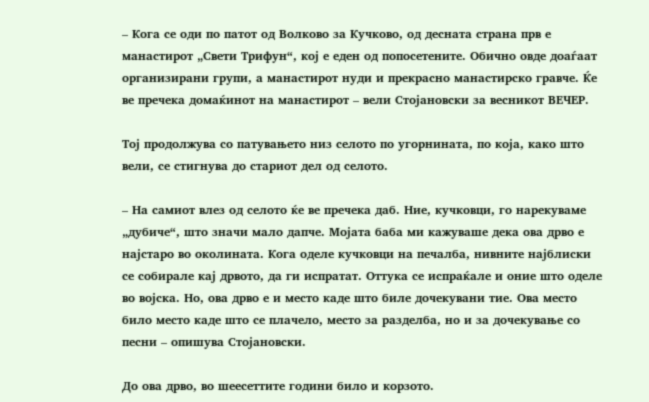– Кога се оди по патот од Волково за Кучково, од десната страна прв е манастирот „Свети Трифун“, кој е еден од попосетените. Обично овде доаѓаат организирани групи, а манастирот нуди и прекрасно манастирско гравче. Ќе ве пречека домаќинот на манастирот – вели Стојановски за весникот ВЕЧЕР.

Тој продолжува со патувањето низ селото по угорнината, по која, како што вели, се стигнува до стариот дел од селото.

– На самиот влез од селото ќе ве пречека даб. Ние, кучковци, го нарекуваме „дубиче“, што значи мало дапче. Мојата баба ми кажуваше дека ова дрво е најстаро во околината. Кога оделе кучковци на печалба, нивните најблиски се собирале кај дрвото, да ги испратат. Оттука се испраќале и оние што оделе во војска. Но, ова дрво е и место каде што биле дочекувани тие. Ова место било место каде што се плачело, место за разделба, но и за дочекување со песни – опишува Стојановски.

До ова дрво, во шеесеттите години било и корзото.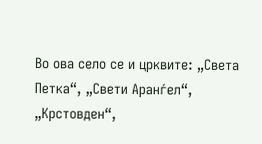Во ова село се и црквите: „Света Петка“, „Свети Аранѓел“, „Крстовден“,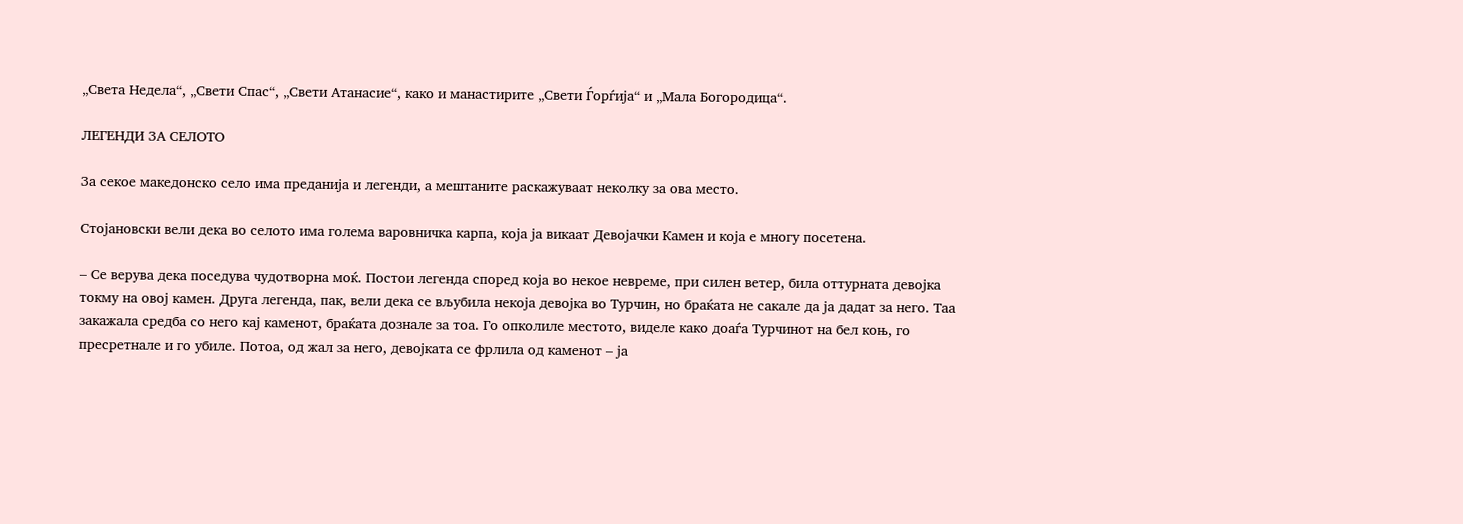„Света Недела“, „Свети Спас“, „Свети Атанасие“, како и манастирите „Свети Ѓорѓија“ и „Мала Богородица“.

ЛЕГЕНДИ ЗА СЕЛОТО

За секое македонско село има преданија и легенди, а мештаните раскажуваат неколку за ова место.

Стојановски вели дека во селото има голема варовничка карпа, која ја викаат Девојачки Камен и која е многу посетена.

– Се верува дека поседува чудотворна моќ. Постои легенда според која во некое невреме, при силен ветер, била оттурната девојка токму на овој камен. Друга легенда, пак, вели дека се вљубила некоја девојка во Турчин, но браќата не сакале да ја дадат за него. Таа закажала средба со него кај каменот, браќата дознале за тоа. Го опколиле местото, виделе како доаѓа Турчинот на бел коњ, го пресретнале и го убиле. Потоа, од жал за него, девојката се фрлила од каменот – ја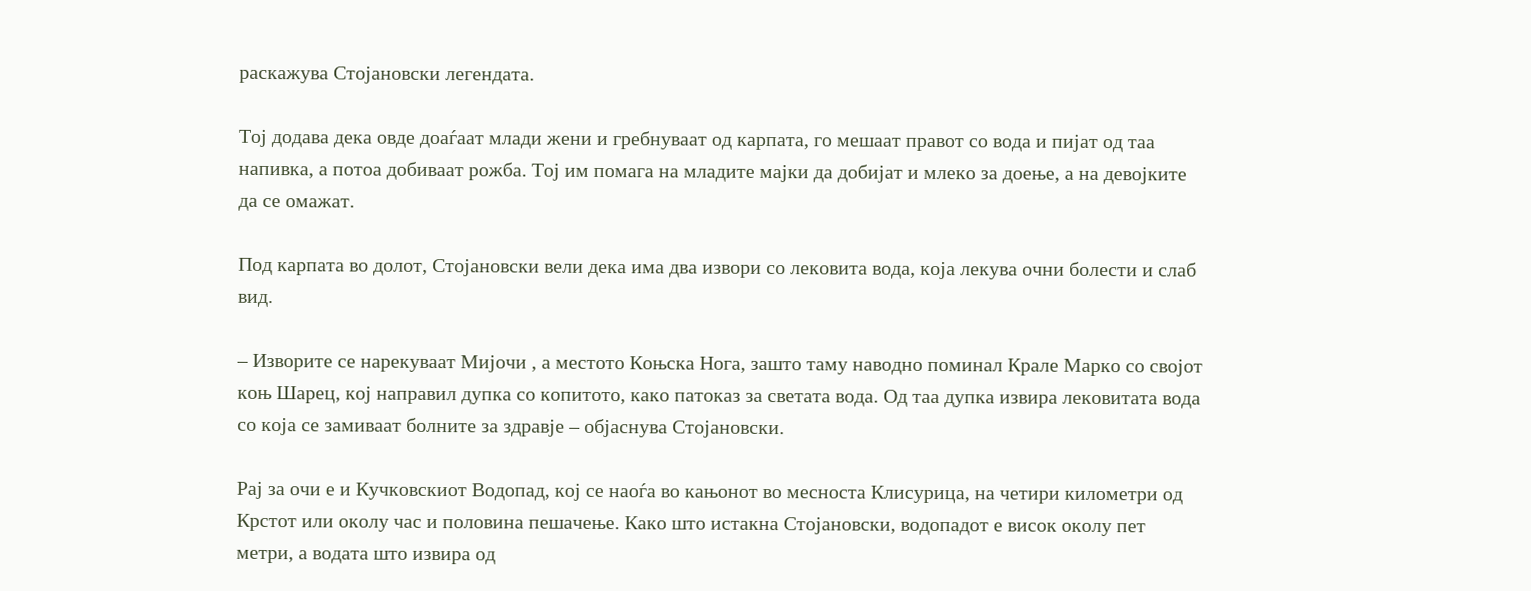раскажува Стојановски легендата.

Тој додава дека овде доаѓаат млади жени и гребнуваат од карпата, го мешаат правот со вода и пијат од таа напивка, а потоа добиваат рожба. Тој им помага на младите мајки да добијат и млеко за доење, а на девојките да се омажат.

Под карпата во долот, Стојановски вели дека има два извори со лековита вода, која лекува очни болести и слаб вид.

– Изворите се нарекуваат Мијочи , а местото Коњска Нога, зашто таму наводно поминал Крале Марко со својот коњ Шарец, кој направил дупка со копитото, како патоказ за светата вода. Од таа дупка извира лековитата вода со која се замиваат болните за здравје – објаснува Стојановски.

Рај за очи е и Кучковскиот Водопад, кој се наоѓа во кањонот во месноста Клисурица, на четири километри од Крстот или околу час и половина пешачење. Како што истакна Стојановски, водопадот е висок околу пет метри, а водата што извира од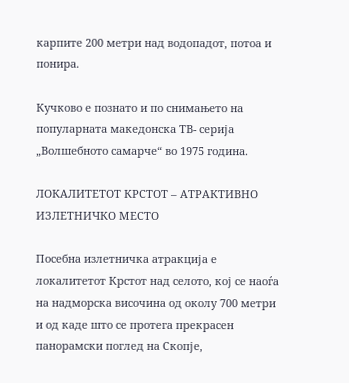карпите 200 метри над водопадот, потоа и понира.

Кучково е познато и по снимањето на популарната македонска ТВ- серија „Волшебното самарче“ во 1975 година.

ЛОКАЛИТЕТОТ КРСТОТ – АТРАКТИВНО ИЗЛЕТНИЧКО МЕСТО

Посебна излетничка атракција е локалитетот Крстот над селото, кој се наоѓа на надморска височина од околу 700 метри и од каде што се протега прекрасен панорамски поглед на Скопје,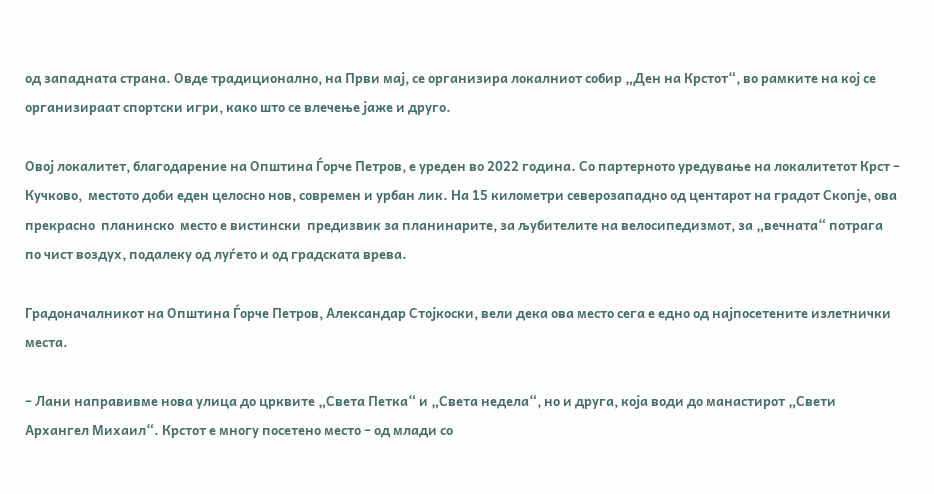од западната страна. Овде традиционално, на Први мај, се организира локалниот собир „Ден на Крстот“, во рамките на кој се организираат спортски игри, како што се влечење јаже и друго.

Овој локалитет, благодарение на Општина Ѓорче Петров, е уреден во 2022 година. Со партерното уредување на локалитетот Крст – Кучково,  местото доби еден целосно нов, современ и урбан лик. На 15 километри северозападно од центарот на градот Скопје, ова прекрасно  планинско  место е вистински  предизвик за планинарите, за љубителите на велосипедизмот, за „вечната“ потрага по чист воздух, подалеку од луѓето и од градската врева.

Градоначалникот на Општина Ѓорче Петров, Александар Стојкоски, вели дека ова место сега е едно од најпосетените излетнички места.

– Лани направивме нова улица до црквите „Света Петка“ и „Света недела“, но и друга, која води до манастирот „Свети Архангел Михаил“. Крстот е многу посетено место – од млади со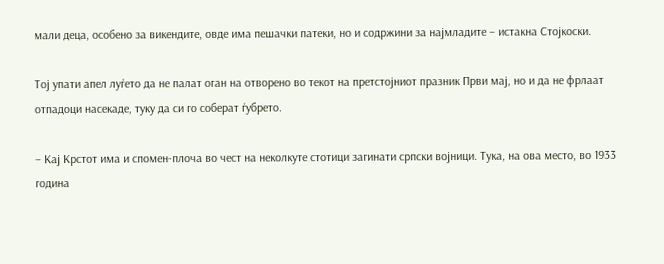мали деца, особено за викендите, овде има пешачки патеки, но и содржини за најмладите – истакна Стојкоски.

Тој упати апел луѓето да не палат оган на отворено во текот на претстојниот празник Први мај, но и да не фрлаат отпадоци насекаде, туку да си го соберат ѓубрето.

– Кај Крстот има и спомен-плоча во чест на неколкуте стотици загинати српски војници. Тука, на ова место, во 1933 година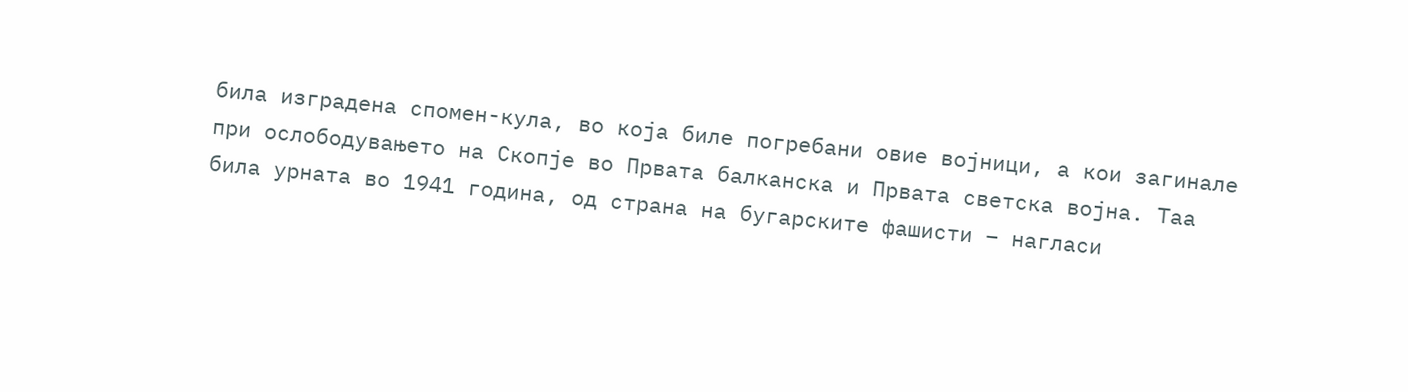била изградена спомен-кула, во која биле погребани овие војници, а кои загинале при ослободувањето на Скопје во Првата балканска и Првата светска војна. Таа била урната во 1941 година, од страна на бугарските фашисти – нагласи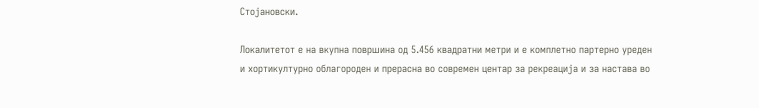Стојановски.

Локалитетот е на вкупна површина од 5.456 квадратни метри и е комплетно партерно уреден и хортикултурно облагороден и прерасна во современ центар за рекреација и за настава во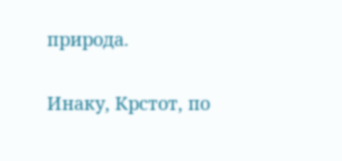природа.

Инаку, Крстот, по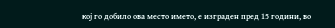кој го добило ова место името, е изграден пред 15 години, во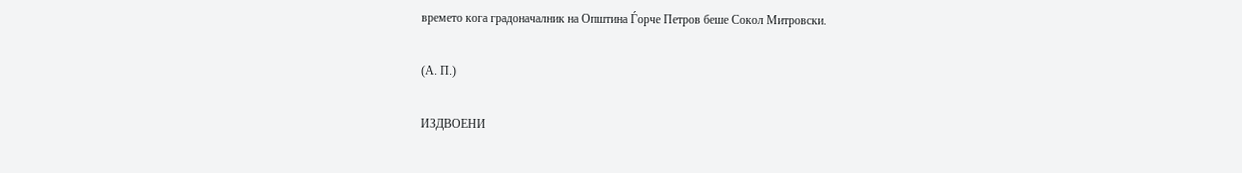времето кога градоначалник на Општина Ѓорче Петров беше Сокол Митровски.

(А. П.)

ИЗДВОЕНИ